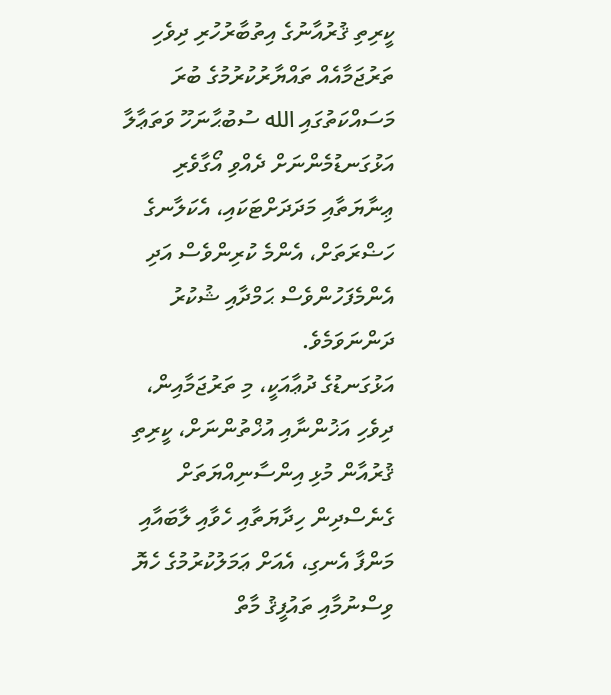ކީރިތި ޤުރުއާނުގެ އިތުބާރުހުރި ދިވެހި ތަރުޖަމާއެއް ތައްޔާރުކުރުމުގެ ބުރަ މަސައްކަތުގައި الله ސުބުޙާނަހޫ ވަތަޢާލާ އަޅުގަނޑުމެންނަށް ދެއްވި އޯގާވެރި ޢިނާޔަތާއި މަދަދަށްޓަކައި، އެކަލާނގެ ހަޟްރަތަށް، އެންމެ ކުރިންވެސް އަދި އެންމެފަހުންވެސް ޙަމްދާއި ޝުކުރު ދަންނަވަމެވެ.
އަޅުގަނޑުގެ ދުޢާއަކީ، މި ތަރުޖަމާއިން، ދިވެހި އަޚުންނާއި އުޚްތުންނަށް، ކީރިތި ޤުރުއާން މުޅި އިންސާނިއްޔަތަށް ގެނެސްދިން ހިދާޔަތާއި ހެވާއި ލާބައާއި މަންފާ އެނގި، އެއަށް ޢަމަލުކުރުމުގެ ހެޔޮ ވިސްނުމާއި ތައުފީޤު މާތް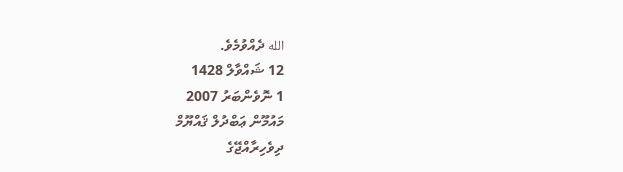الله ދެއްވުމެވެ.
12 ޝައްވާލް 1428
1 ނޮވެންބަރު 2007
މައުމޫން ޢަބްދުލް ޤައްޔޫމް
ދިވެހިރާއްޖޭގެ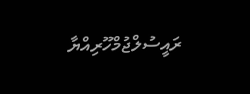ރައީސުލްޖުމްހޫރިއްޔާ